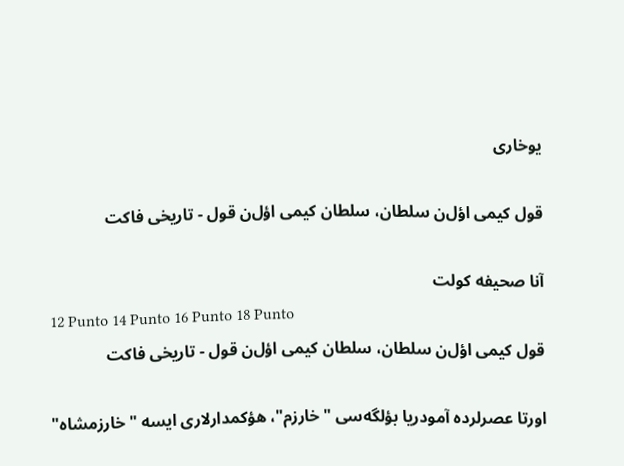یوخاری

قول کیمی اؤل‌ن سلطان، سلطان کیمی اؤل‌ن قول - تاریخی فاکت

آنا صحیفه کولت
12 Punto 14 Punto 16 Punto 18 Punto
قول کیمی اؤل‌ن سلطان، سلطان کیمی اؤل‌ن قول - تاریخی فاکت

اورتا عصرلرده آمودریا بؤلگه‌سی "خارزم"، هؤکمدارلاری ایسه "خارزمشاه"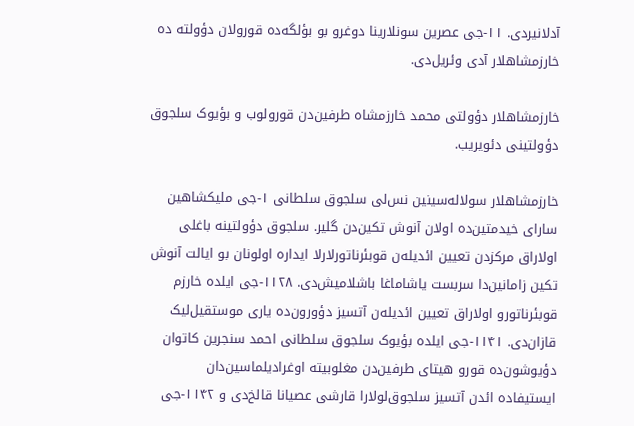آدلانیردی. ۱۱-جی عصرین سونلارینا دوغرو بو بؤلگه‌ده قورولان دؤولته ده خارزمشاهلار آدی وئریل‌دی.

خارزمشاهلار دؤولتی محمد خارزمشاه طرفین‌دن قورولوب و بؤیوک سلجوق دؤولتینی دئویریب.

خارزمشاهلار سولاله‌سینین نس‌لی سلجوق سلطانی ۱-جی ملیکشاهین سارای خیدمتین‌ده اولان آنوش تکین‌دن گلیر. سلجوق دؤولتینه باغلی اولاراق مرکزدن تعیین ائدیله‌ن قوبئرناتورلارلا ایداره اولونان بو ایالت آنوش تکین زامانین‌دا سربست یاشاماغا باشلامیش‌دی. ۱۱۲۸-جی ایلده خارزم قوبئرناتورو اولاراق تعیین ائدیله‌ن آتسیز دؤورون‌ده یاری موستقیل‌لیک قازان‌دی. ۱۱۴۱-جی ایلده بؤیوک سلجوق سلطانی احمد سنجرین کاتوان دؤیوشون‌ده قورو هیتای طرفین‌دن مغلوبیته اوغرادیلماسین‌دان ایستیفاده ائد‌ن آتسیز سلجوق‌لولارا قارشی عصیانا قالخ‌دی و ۱۱۴۲-جی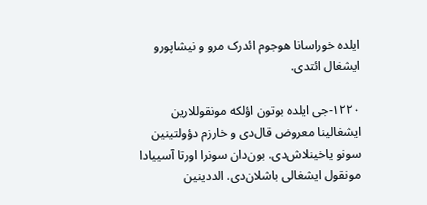ایلده خوراسانا هوجوم ائد‌رک مرو و نیشاپورو ایشغال ائتدی.

۱۲۲۰-جی ایلده بوتون اؤلکه مونقوللارین ایشغالینا معروض قال‌دی و خارزم دؤولتینین سونو یاخینلاش‌دی. بون‌دان سونرا اورتا آسییادا مونقول ایشغالی باشلان‌دی. الددینین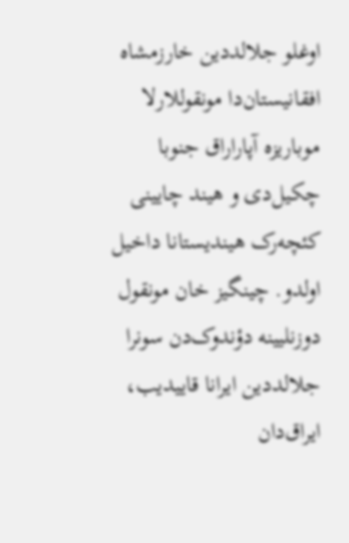اوغلو جلالددین خارزمشاه افقانیستان‌دا مونقوللارلا موباریزه آپاراراق جنوبا چکیل‌دی و هیند چایینی کئچه‌رک هیندیستانا داخیل اولدو. چینگیز خان مونقول دوزنلیینه دؤندوک‌دن سونرا جلالددین ایرانا قاییدیب، ایراق‌دان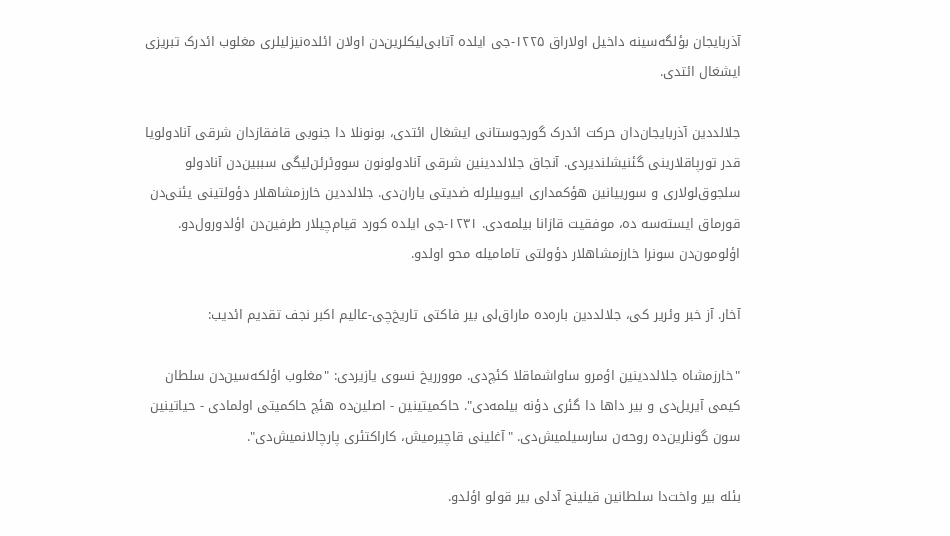آذربایجان بؤلگه‌سینه داخیل اولاراق ۱۲۲۵-جی ایلده آتابی‌لیکلرین‌دن اولان ائلده‌نیزلیلری مغلوب ائد‌رک تبریزی ایشغال ائتدی.

جلالددین آذربایجان‌دان حرکت ائد‌رک گورجوستانی ایشغال ائتدی، بونونلا دا جنوبی قافقازدان شرقی آنادولویا قدر تورپاقلارینی گئنیشلندیردی. آنجاق جلالددینین شرقی آنادولونون سووئرئن‌لیگی سببین‌دن آنادولو سلجوق‌لولاری و سورییانین هؤکمداری اییوبیلرله ضدیتی یاران‌دی. جلالددین خارزمشاهلار دؤولتینی یئنی‌دن قورماق ایسته‌سه ده، موفقیت قازانا بیلمه‌دی. ۱۲۳۱-جی ایلده کورد قیام‌چیلار طرفین‌دن اؤلدورول‌دو. اؤلومون‌دن سونرا خارزمشاهلار دؤولتی تامامیله محو اولدو.

آخار. آز خبر وئریر کی، جلالددین باره‌ده ماراق‌لی بیر فاکتی تاریخ‌چی-عالیم اکبر نجف تقدیم ائدیب:

"خارزمشاه جلالددینین اؤمرو ساواشماقلا کئچ‌دی. موورریخ نسوی یازیردی: "مغلوب اؤلکه‌سین‌دن سلطان کیمی آیریل‌دی و بیر داها دا گئری دؤنه بیلمه‌دی". حاکمیتینین - اصلین‌ده هئچ حاکمیتی اولمادی - حیاتینین سون گونلرین‌ده روحه‌ن سارسیلمیش‌دی. "آغلینی قاچیرمیش، کاراکتئری پارچالانمیش‌دی".

بئله بیر واخت‌دا سلطانین قیلینج آدلی بیر قولو اؤلدو.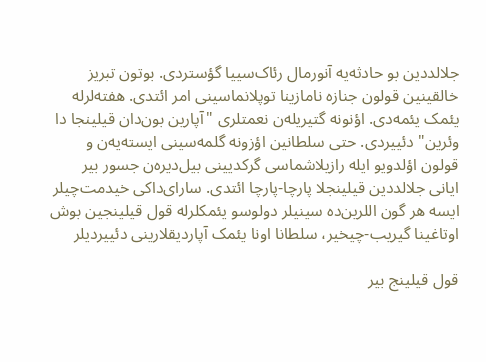جلالددین بو حادثه‌یه آنورمال رئاک‌سییا گؤستردی. بوتون تبریز خالقینین قولون جنازه نامازینا توپلانماسینی امر ائتدی. هفته‌لرله یئمک یئمه‌دی. اؤنونه گتیریله‌ن نعمتلری "آپارین بون‌دان قیلینجا دا وئرین" دئییردی. حتی سلطانین اؤزونه گلمه‌سینی ایسته‌یه‌ن و قولون اؤلدویو ایله رازیلاشماسی گرکدیینی بیل‌دیره‌ن جسور بیر ایانی جلالددین قیلینجلا پارچا-پارچا ائتدی. سارای‌داکی خیدمت‌چیلر ایسه هر گون اللرین‌ده سینیلر دولوسو یئمکلرله قول قیلینجین بوش اوتاغینا گیریب-چیخیر، سلطانا اونا یئمک آپاردیقلارینی دئییردیلر

قول قیلینج بیر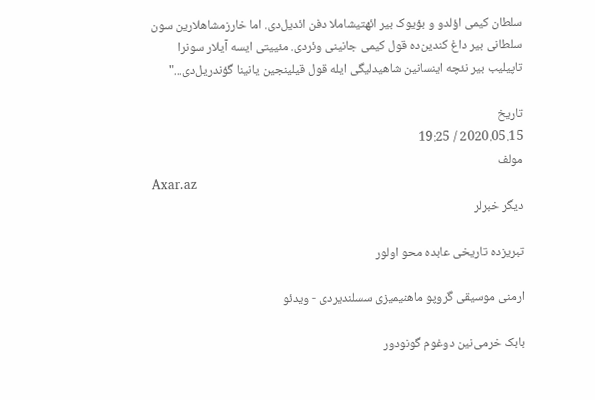سلطان کیمی اؤلدو و بؤیوک بیر ائهتیشاملا دفن ائدیل‌دی. اما خارزمشاهلارین سون سلطانی بیر داغ کندین‌ده قول کیمی جانینی وئردی. مئییتی ایسه آیلار سونرا تاپیلیب بیر نئچه اینسانین شاهیدلیگی ایله قول قیلینجین یانینا گؤندریل‌دی..."

تاریخ
2020.05.15 / 19:25
مولف
Axar.az
دیگر خبرلر

تبریزده تاریخی عابده محو اولور

ارمنی موسیقی گروپو ماهنیمیزی سسلندیردی - ویدئو

بابک خرمی‌نین دوغوم گونودور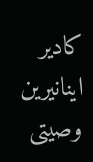کادیر اینانیرین وصیتی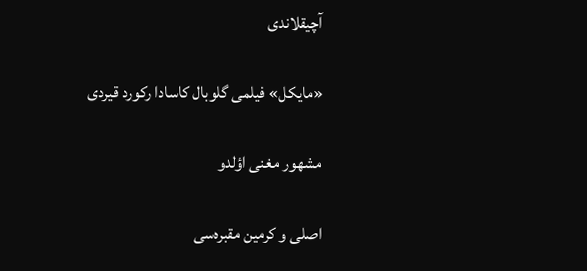آچیقلاندی

«مایکل» فیلمی گلوبال کاسادا رکورد قیردی

مشهور مغنی اؤلدو

اصلی و کرمین مقبره‌سی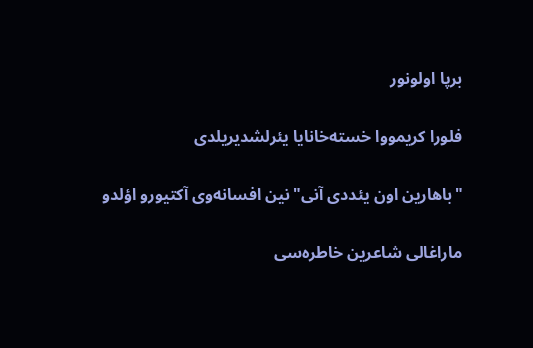برپا اولونور

فلورا کریمووا خسته‌خانایا یئرلشدیریلدی

"باهارین اون یئددی آنی"نین افسانه‌وی آکتیورو اؤلدو

ماراغالی شاعرین خاطره‌سی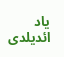یاد ائدیلدی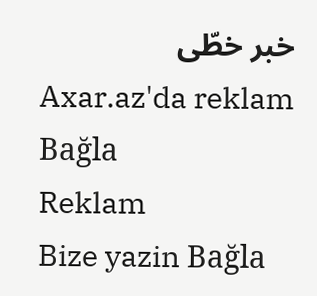خبر خطّی
Axar.az'da reklam Bağla
Reklam
Bize yazin Bağla